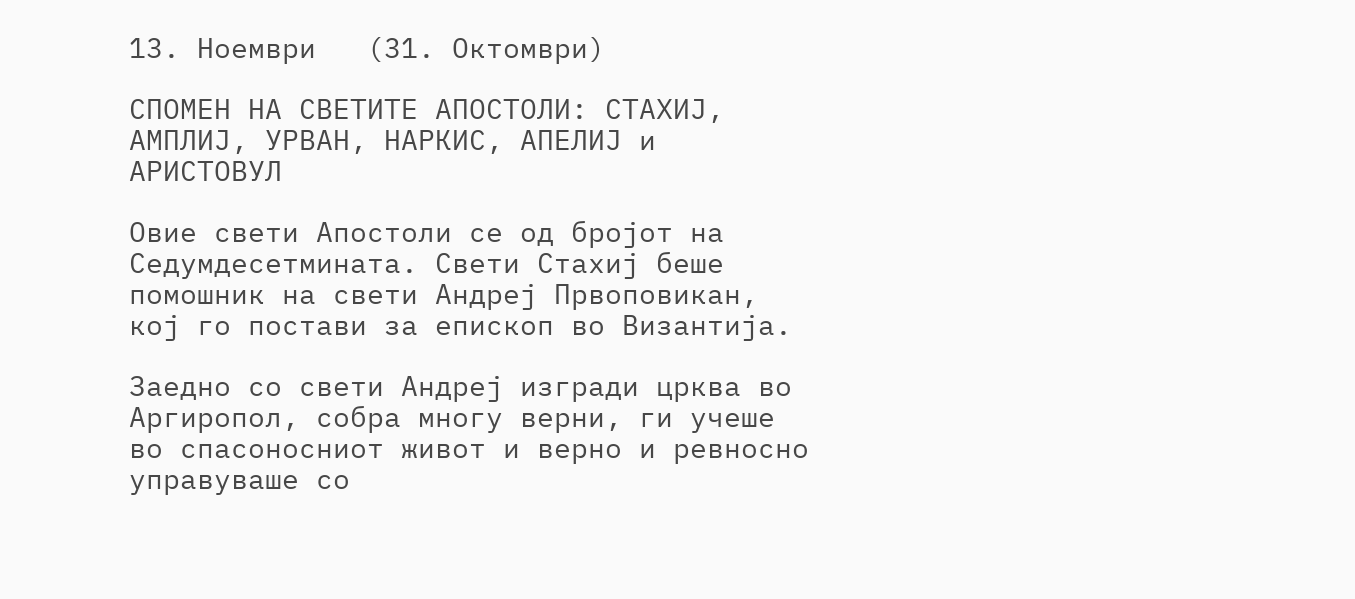13. Ноември   (31. Октомври)

СПОМЕН НА СВЕТИТЕ АПОСТОЛИ: СТАХИЈ, АМПЛИЈ, УРВАН, НАРКИС, АПЕЛИЈ и АРИСТОВУЛ

Овие свети Апостоли се од бројот на Седумдесетмината. Свети Стахиј беше помошник на свети Андреј Првоповикан, кој го постави за епископ во Византија.

Заедно со свети Андреј изгради црква во Аргиропол, собра многу верни, ги учеше во спасоносниот живот и верно и ревносно управуваше со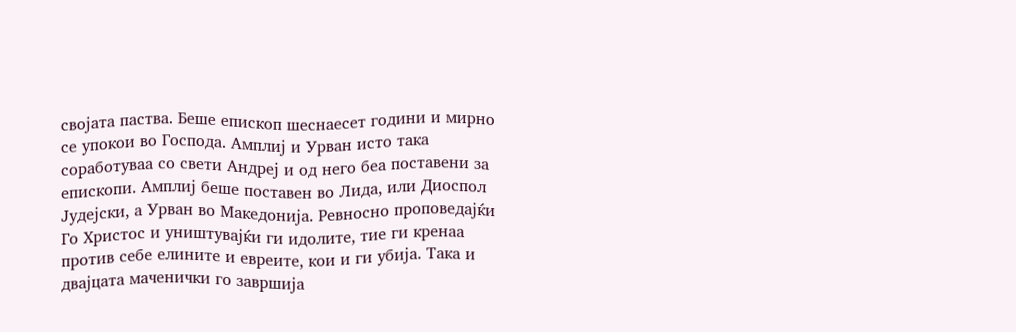својата паства. Беше епископ шеснаесет години и мирно се упокои во Господа. Амплиј и Урван исто така соработуваа со свети Андреј и од него беа поставени за епископи. Амплиј беше поставен во Лида, или Диоспол Јудејски, а Урван во Македонија. Ревносно проповедајќи Го Христос и уништувајќи ги идолите, тие ги кренаа против себе елините и евреите, кои и ги убија. Така и двајцата маченички го завршија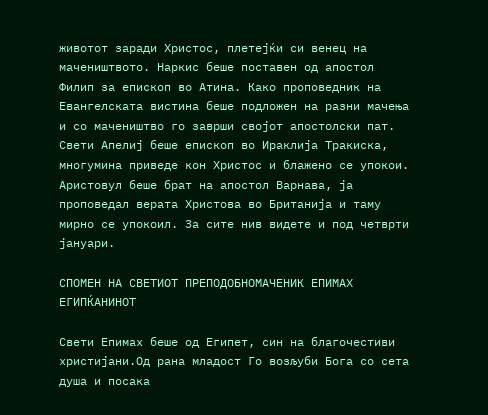животот заради Христос, плетејќи си венец на мачеништвото. Наркис беше поставен од апостол Филип за епископ во Атина. Како проповедник на Евангелската вистина беше подложен на разни мачења и со мачеништво го заврши својот апостолски пат. Свети Апелиј беше епископ во Ираклија Тракиска, многумина приведе кон Христос и блажено се упокои. Аристовул беше брат на апостол Варнава, ја проповедал верата Христова во Британија и таму мирно се упокоил. За сите нив видете и под четврти јануари.

СПОМЕН НА СВЕТИОТ ПРЕПОДОБНОМАЧЕНИК ЕПИМАХ ЕГИПЌАНИНОТ

Свети Епимах беше од Египет, син на благочестиви христијани.Од рана младост Го возљуби Бога со сета душа и посака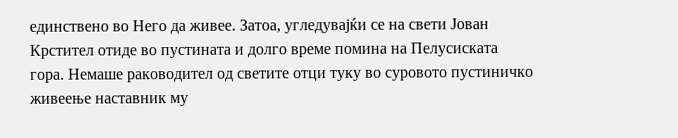единствено во Него да живее. Затоа, угледувајќи се на свети Јован Крстител отиде во пустината и долго време помина на Пелусиската гора. Немаше раководител од светите отци туку во суровото пустиничко живеење наставник му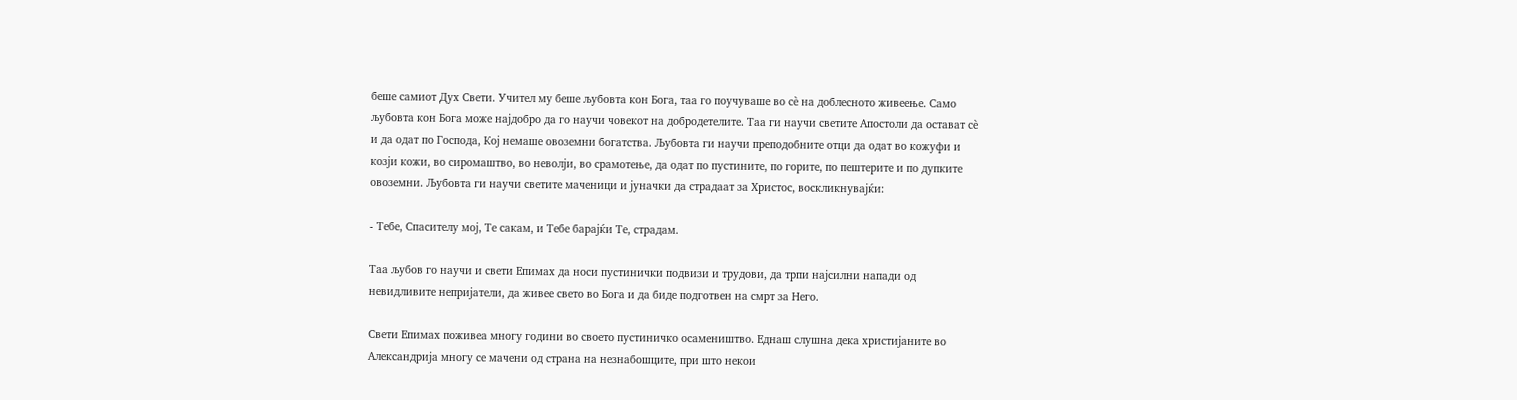беше самиот Дух Свети. Учител му беше љубовта кон Бога, таа го поучуваше во сѐ на доблесното живеење. Само љубовта кон Бога може најдобро да го научи човекот на добродетелите. Таа ги научи светите Апостоли да остават сѐ и да одат по Господа, Кој немаше овоземни богатства. Љубовта ги научи преподобните отци да одат во кожуфи и козји кожи, во сиромаштво, во неволји, во срамотење, да одат по пустините, по горите, по пештерите и по дупките овоземни. Љубовта ги научи светите маченици и јуначки да страдаат за Христос, воскликнувајќи:

- Тебе, Спасителу мој, Те сакам, и Тебе барајќи Те, страдам.

Таа љубов го научи и свети Епимах да носи пустинички подвизи и трудови, да трпи најсилни напади од невидливите непријатели, да живее свето во Бога и да биде подготвен на смрт за Него.

Свети Епимах поживеа многу години во своето пустиничко осамеништво. Еднаш слушна дека христијаните во Александрија многу се мачени од страна на незнабошците, при што некои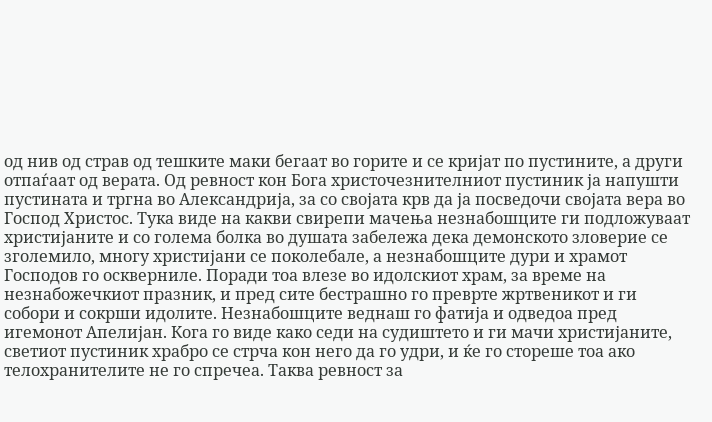од нив од страв од тешките маки бегаат во горите и се кријат по пустините, а други отпаѓаат од верата. Од ревност кон Бога христочезнителниот пустиник ја напушти пустината и тргна во Александрија, за со својата крв да ја посведочи својата вера во Господ Христос. Тука виде на какви свирепи мачења незнабошците ги подложуваат христијаните и со голема болка во душата забележа дека демонското зловерие се зголемило, многу христијани се поколебале, а незнабошците дури и храмот Господов го оскверниле. Поради тоа влезе во идолскиот храм, за време на незнабожечкиот празник, и пред сите бестрашно го преврте жртвеникот и ги собори и сокрши идолите. Незнабошците веднаш го фатија и одведоа пред игемонот Апелијан. Кога го виде како седи на судиштето и ги мачи христијаните, светиот пустиник храбро се стрча кон него да го удри, и ќе го стореше тоа ако телохранителите не го спречеа. Таква ревност за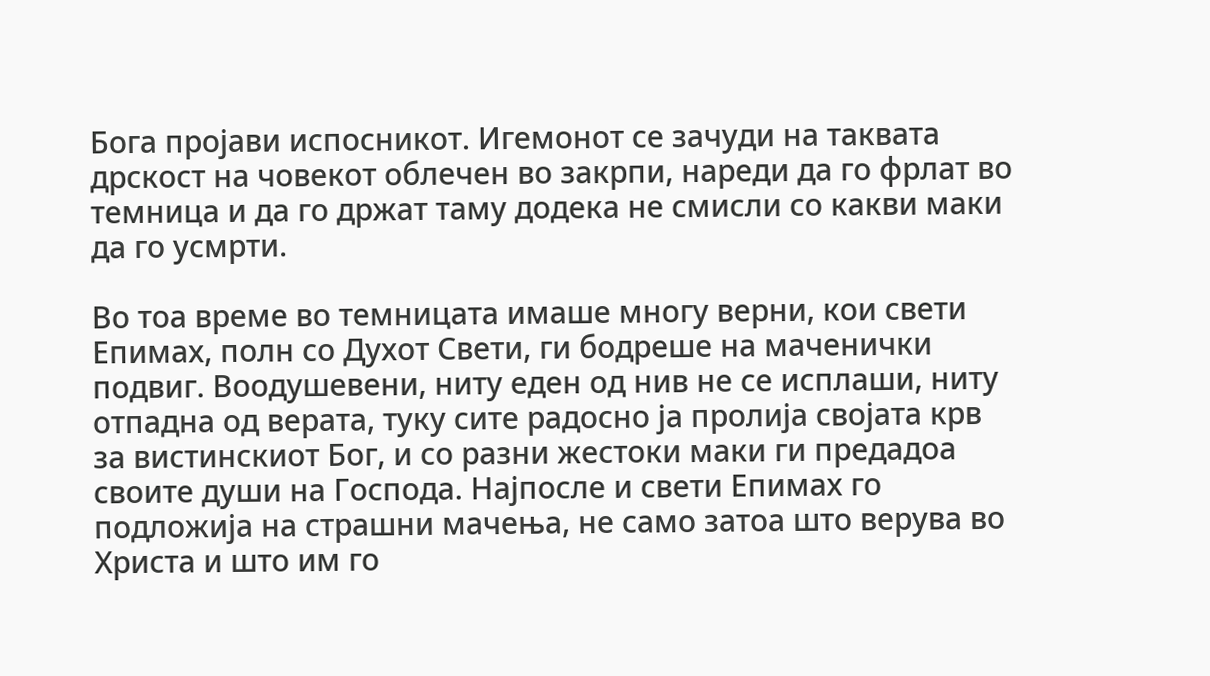Бога пројави испосникот. Игемонот се зачуди на таквата дрскост на човекот облечен во закрпи, нареди да го фрлат во темница и да го држат таму додека не смисли со какви маки да го усмрти.

Во тоа време во темницата имаше многу верни, кои свети Епимах, полн со Духот Свети, ги бодреше на маченички подвиг. Воодушевени, ниту еден од нив не се исплаши, ниту отпадна од верата, туку сите радосно ја пролија својата крв за вистинскиот Бог, и со разни жестоки маки ги предадоа своите души на Господа. Најпосле и свети Епимах го подложија на страшни мачења, не само затоа што верува во Христа и што им го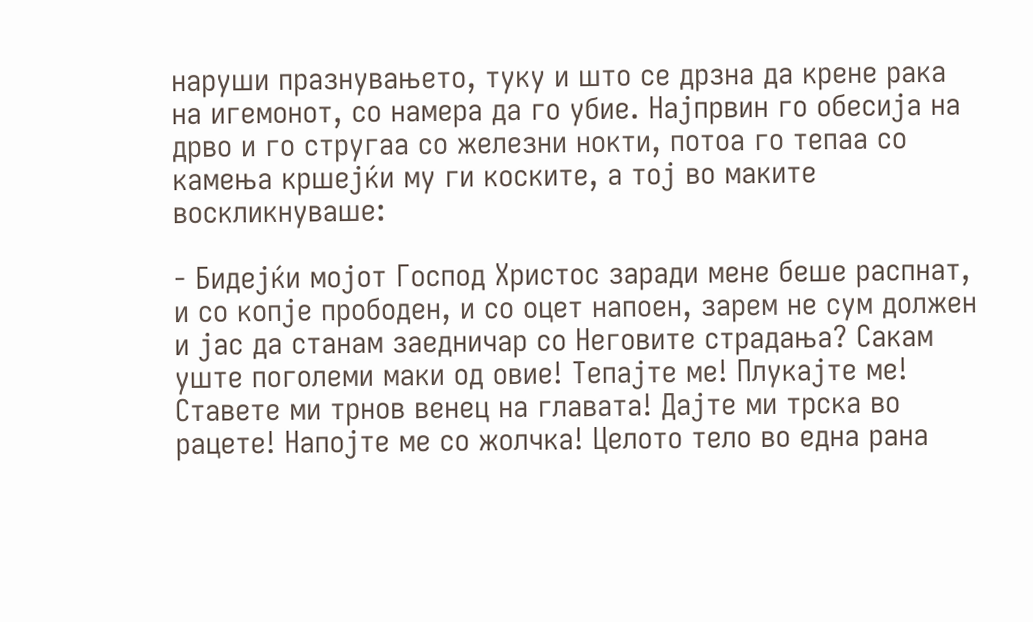наруши празнувањето, туку и што се дрзна да крене рака на игемонот, со намера да го убие. Најпрвин го обесија на дрво и го стругаа со железни нокти, потоа го тепаа со камења кршејќи му ги коските, а тој во маките воскликнуваше:

- Бидејќи мојот Господ Христос заради мене беше распнат, и со копје прободен, и со оцет напоен, зарем не сум должен и јас да станам заедничар со Неговите страдања? Сакам уште поголеми маки од овие! Тепајте ме! Плукајте ме! Ставете ми трнов венец на главата! Дајте ми трска во рацете! Напојте ме со жолчка! Целото тело во една рана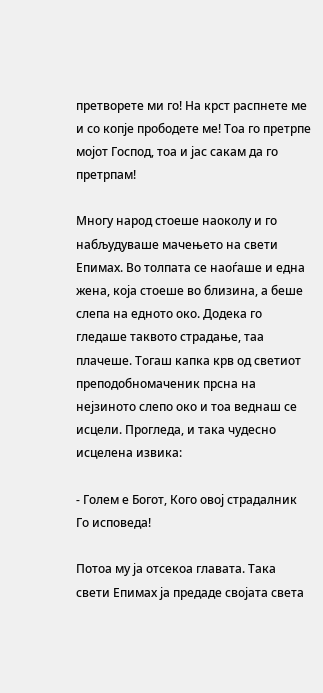претворете ми го! На крст распнете ме и со копје прободете ме! Тоа го претрпе мојот Господ, тоа и јас сакам да го претрпам!

Многу народ стоеше наоколу и го набљудуваше мачењето на свети Епимах. Во толпата се наоѓаше и една жена, која стоеше во близина, а беше слепа на едното око. Додека го гледаше таквото страдање, таа плачеше. Тогаш капка крв од светиот преподобномаченик прсна на нејзиното слепо око и тоа веднаш се исцели. Прогледа, и така чудесно исцелена извика:

- Голем е Богот, Кого овој страдалник Го исповеда!

Потоа му ја отсекоа главата. Така свети Епимах ја предаде својата света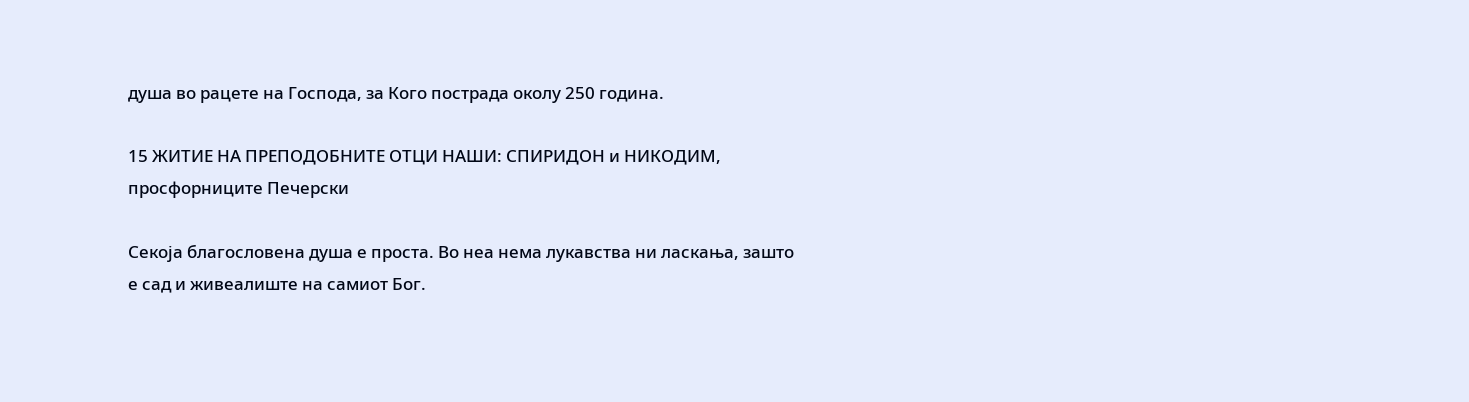душа во рацете на Господа, за Кого пострада околу 250 година.

15 ЖИТИЕ НА ПРЕПОДОБНИТЕ ОТЦИ НАШИ: СПИРИДОН и НИКОДИМ, просфорниците Печерски

Секоја благословена душа е проста. Во неа нема лукавства ни ласкања, зашто е сад и живеалиште на самиот Бог.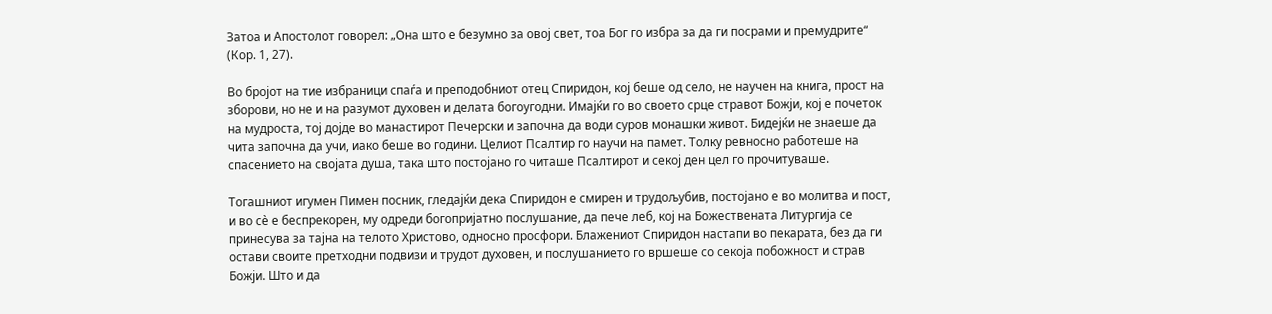Затоа и Апостолот говорел: „Она што е безумно за овој свет, тоа Бог го избра за да ги посрами и премудрите“ (Кор. 1, 27).

Во бројот на тие избраници спаѓа и преподобниот отец Спиридон, кој беше од село, не научен на книга, прост на зборови, но не и на разумот духовен и делата богоугодни. Имајќи го во своето срце стравот Божји, кој е почеток на мудроста, тој дојде во манастирот Печерски и започна да води суров монашки живот. Бидејќи не знаеше да чита започна да учи, иако беше во години. Целиот Псалтир го научи на памет. Толку ревносно работеше на спасението на својата душа, така што постојано го читаше Псалтирот и секој ден цел го прочитуваше.

Тогашниот игумен Пимен посник, гледајќи дека Спиридон е смирен и трудољубив, постојано е во молитва и пост, и во сѐ е беспрекорен, му одреди богопријатно послушание, да пече леб, кој на Божествената Литургија се принесува за тајна на телото Христово, односно просфори. Блажениот Спиридон настапи во пекарата, без да ги остави своите претходни подвизи и трудот духовен, и послушанието го вршеше со секоја побожност и страв Божји. Што и да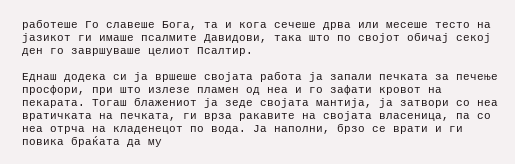работеше Го славеше Бога, та и кога сечеше дрва или месеше тесто на јазикот ги имаше псалмите Давидови, така што по својот обичај секој ден го завршуваше целиот Псалтир.

Еднаш додека си ја вршеше својата работа ја запали печката за печење просфори, при што излезе пламен од неа и го зафати кровот на пекарата. Тогаш блажениот ја зеде својата мантија, ја затвори со неа вратичката на печката, ги врза ракавите на својата власеница, па со неа отрча на кладенецот по вода. Ја наполни, брзо се врати и ги повика браќата да му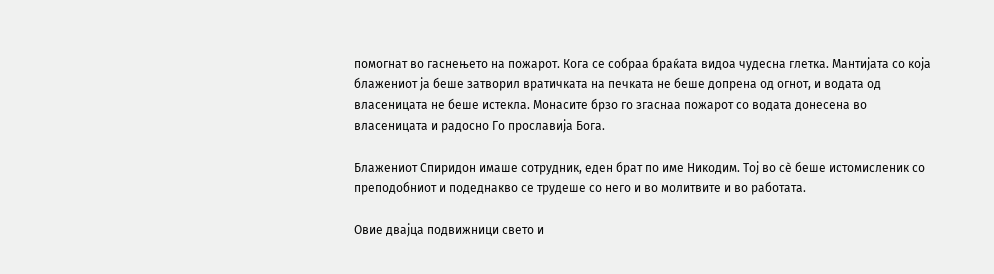помогнат во гаснењето на пожарот. Кога се собраа браќата видоа чудесна глетка. Мантијата со која блажениот ја беше затворил вратичката на печката не беше допрена од огнот, и водата од власеницата не беше истекла. Монасите брзо го згаснаа пожарот со водата донесена во власеницата и радосно Го прославија Бога.

Блажениот Спиридон имаше сотрудник, еден брат по име Никодим. Тој во сѐ беше истомисленик со преподобниот и подеднакво се трудеше со него и во молитвите и во работата.

Овие двајца подвижници свето и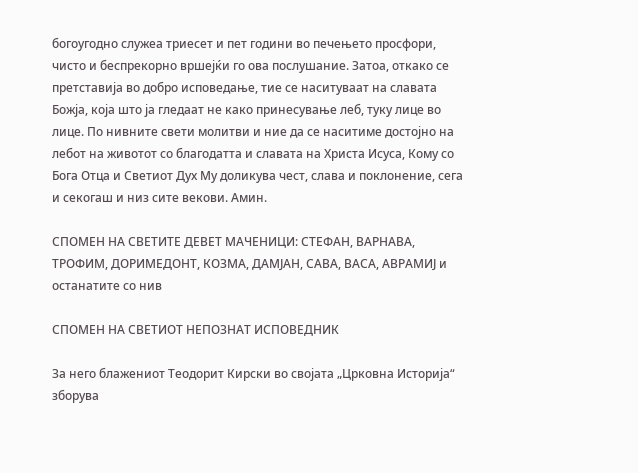богоугодно служеа триесет и пет години во печењето просфори, чисто и беспрекорно вршејќи го ова послушание. Затоа, откако се претставија во добро исповедање, тие се наситуваат на славата Божја, која што ја гледаат не како принесување леб, туку лице во лице. По нивните свети молитви и ние да се наситиме достојно на лебот на животот со благодатта и славата на Христа Исуса, Кому со Бога Отца и Светиот Дух Му доликува чест, слава и поклонение, сега и секогаш и низ сите векови. Амин.

СПОМЕН НА СВЕТИТЕ ДЕВЕТ МАЧЕНИЦИ: СТЕФАН, ВАРНАВА, ТРОФИМ, ДОРИМЕДОНТ, КОЗМА, ДАМЈАН, САВА, ВАСА, АВРАМИЈ и останатите со нив

СПОМЕН НА СВЕТИОТ НЕПОЗНАТ ИСПОВЕДНИК

За него блажениот Теодорит Кирски во својата „Црковна Историја“ зборува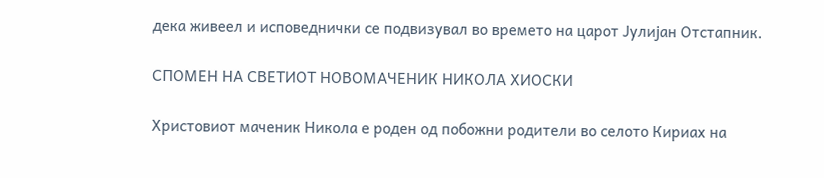дека живеел и исповеднички се подвизувал во времето на царот Јулијан Отстапник.

СПОМЕН НА СВЕТИОТ НОВОМАЧЕНИК НИКОЛА ХИОСКИ

Христовиот маченик Никола е роден од побожни родители во селото Кириах на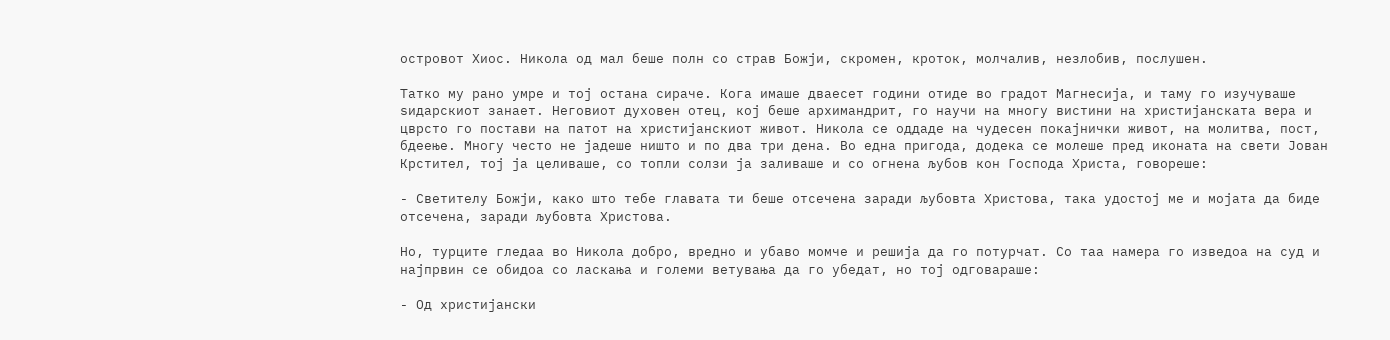островот Хиос. Никола од мал беше полн со страв Божји, скромен, кроток, молчалив, незлобив, послушен.

Татко му рано умре и тој остана сираче. Кога имаше дваесет години отиде во градот Магнесија, и таму го изучуваше ѕидарскиот занает. Неговиот духовен отец, кој беше архимандрит, го научи на многу вистини на христијанската вера и цврсто го постави на патот на христијанскиот живот. Никола се оддаде на чудесен покајнички живот, на молитва, пост, бдеење. Многу често не јадеше ништо и по два три дена. Во една пригода, додека се молеше пред иконата на свети Јован Крстител, тој ја целиваше, со топли солзи ја заливаше и со огнена љубов кон Господа Христа, говореше:

- Светителу Божји, како што тебе главата ти беше отсечена заради љубовта Христова, така удостој ме и мојата да биде отсечена, заради љубовта Христова.

Но, турците гледаа во Никола добро, вредно и убаво момче и решија да го потурчат. Со таа намера го изведоа на суд и најпрвин се обидоа со ласкања и големи ветувања да го убедат, но тој одговараше:

- Од христијански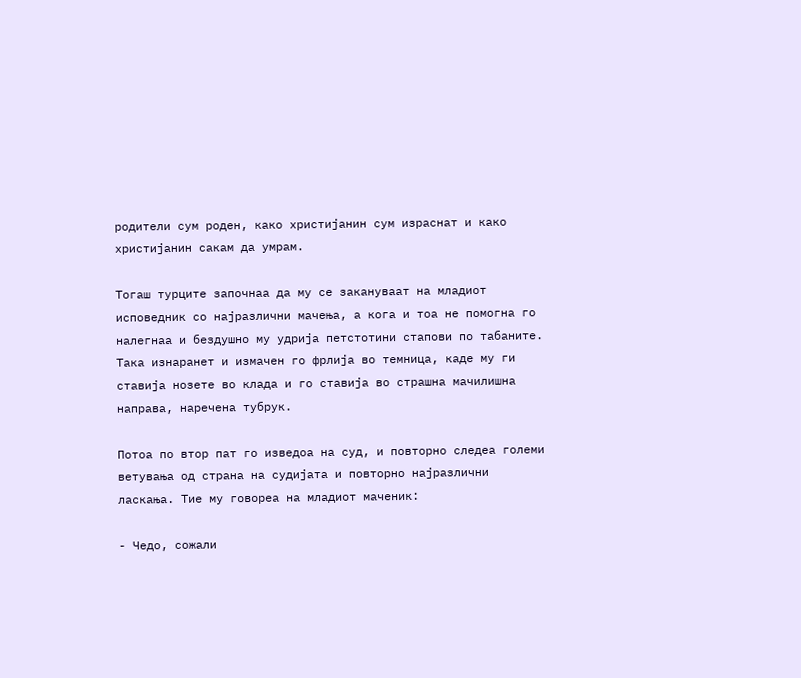родители сум роден, како христијанин сум израснат и како христијанин сакам да умрам.

Тогаш турците започнаа да му се закануваат на младиот исповедник со најразлични мачења, а кога и тоа не помогна го налегнаа и бездушно му удрија петстотини стапови по табаните. Така изнаранет и измачен го фрлија во темница, каде му ги ставија нозете во клада и го ставија во страшна мачилишна направа, наречена тубрук.

Потоа по втор пат го изведоа на суд, и повторно следеа големи ветувања од страна на судијата и повторно најразлични ласкања. Тие му говореа на младиот маченик:

- Чедо, сожали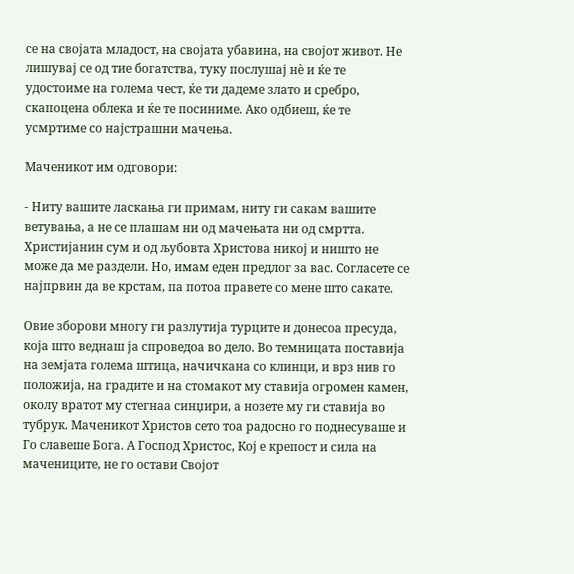се на својата младост, на својата убавина, на својот живот. Не лишувај се од тие богатства, туку послушај нѐ и ќе те удостоиме на голема чест, ќе ти дадеме злато и сребро, скапоцена облека и ќе те посиниме. Ако одбиеш, ќе те усмртиме со најстрашни мачења.

Маченикот им одговори:

- Ниту вашите ласкања ги примам, ниту ги сакам вашите ветувања, а не се плашам ни од мачењата ни од смртта. Христијанин сум и од љубовта Христова никој и ништо не може да ме раздели. Но, имам еден предлог за вас. Согласете се најпрвин да ве крстам, па потоа правете со мене што сакате.

Овие зборови многу ги разлутија турците и донесоа пресуда, која што веднаш ја спроведоа во дело. Во темницата поставија на земјата голема штица, начичкана со клинци, и врз нив го положија, на градите и на стомакот му ставија огромен камен, околу вратот му стегнаа синџири, а нозете му ги ставија во тубрук. Маченикот Христов сето тоа радосно го поднесуваше и Го славеше Бога. А Господ Христос, Кој е крепост и сила на мачениците, не го остави Својот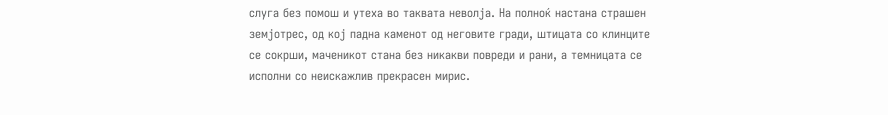слуга без помош и утеха во таквата неволја. На полноќ настана страшен земјотрес, од кој падна каменот од неговите гради, штицата со клинците се сокрши, маченикот стана без никакви повреди и рани, а темницата се исполни со неискажлив прекрасен мирис.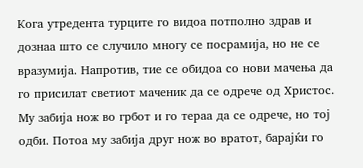Кога утредента турците го видоа потполно здрав и дознаа што се случило многу се посрамија, но не се вразумија. Напротив, тие се обидоа со нови мачења да го присилат светиот маченик да се одрече од Христос. Му забија нож во грбот и го тераа да се одрече, но тој одби. Потоа му забија друг нож во вратот, барајќи го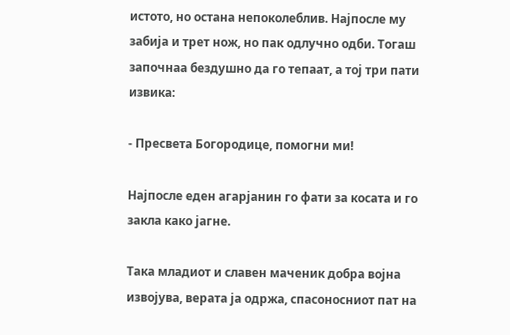истото, но остана непоколеблив. Најпосле му забија и трет нож, но пак одлучно одби. Тогаш започнаа бездушно да го тепаат, а тој три пати извика:

- Пресвета Богородице, помогни ми!

Најпосле еден агарјанин го фати за косата и го закла како јагне.

Така младиот и славен маченик добра војна извојува, верата ја одржа, спасоносниот пат на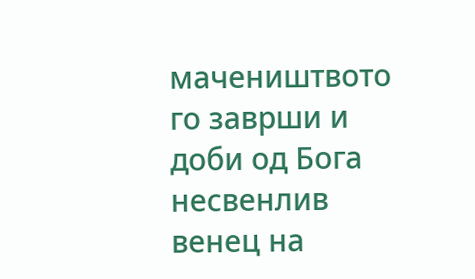мачеништвото го заврши и доби од Бога несвенлив венец на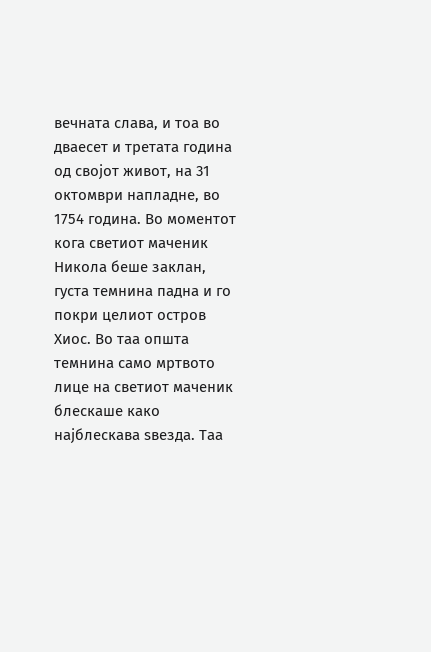вечната слава, и тоа во дваесет и третата година од својот живот, на 31 октомври напладне, во 1754 година. Во моментот кога светиот маченик Никола беше заклан, густа темнина падна и го покри целиот остров Хиос. Во таа општа темнина само мртвото лице на светиот маченик блескаше како најблескава ѕвезда. Таа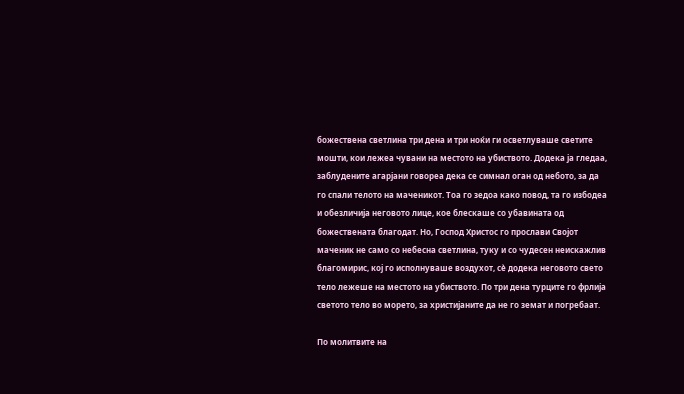божествена светлина три дена и три ноќи ги осветлуваше светите мошти, кои лежеа чувани на местото на убиството. Додека ја гледаа, заблудените агарјани говореа дека се симнал оган од небото, за да го спали телото на маченикот. Тоа го зедоа како повод, та го избодеа и обезличија неговото лице, кое блескаше со убавината од божествената благодат. Но, Господ Христос го прослави Својот маченик не само со небесна светлина, туку и со чудесен неискажлив благомирис, кој го исполнуваше воздухот, сѐ додека неговото свето тело лежеше на местото на убиството. По три дена турците го фрлија светото тело во морето, за христијаните да не го земат и погребаат.

По молитвите на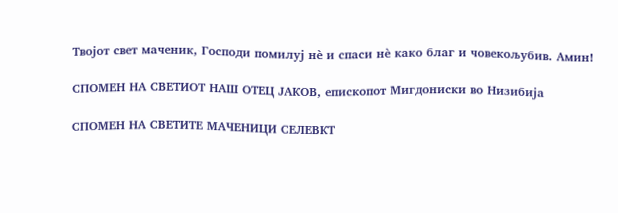Твојот свет маченик, Господи помилуј нѐ и спаси нѐ како благ и човекољубив. Амин!

СПОМЕН НА СВЕТИОТ НАШ ОТЕЦ ЈАКОВ, епископот Мигдониски во Низибија

СПОМЕН НА СВЕТИТЕ МАЧЕНИЦИ СЕЛЕВКТ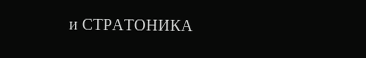и СТРАТОНИКА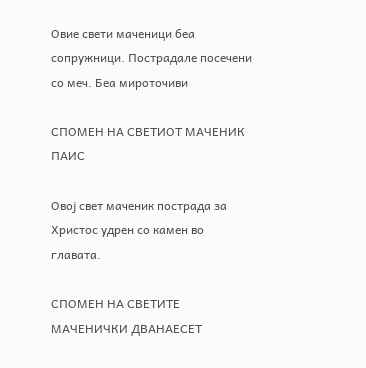Овие свети маченици беа сопружници. Пострадале посечени со меч. Беа мироточиви

СПОМЕН НА СВЕТИОТ МАЧЕНИК ПАИС

Овој свет маченик пострада за Христос удрен со камен во главата.

СПОМЕН НА СВЕТИТЕ МАЧЕНИЧКИ ДВАНАЕСЕТ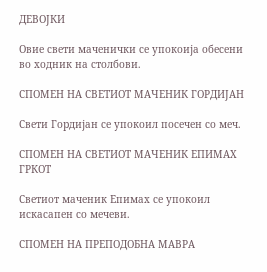ДЕВОЈКИ

Овие свети маченички се упокоија обесени во ходник на столбови.

СПОМЕН НА СВЕТИОТ МАЧЕНИК ГОРДИЈАН

Свети Гордијан се упокоил посечен со меч.

СПОМЕН НА СВЕТИОТ МАЧЕНИК ЕПИМАХ ГРКОТ

Светиот маченик Епимах се упокоил искасапен со мечеви.

СПОМЕН НА ПРЕПОДОБНА МАВРА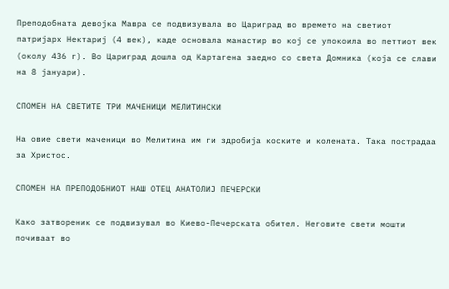Преподобната девојка Мавра се подвизувала во Цариград во времето на светиот патријарх Нектариј (4 век), каде основала манастир во кој се упокоила во петтиот век (околу 436 г). Во Цариград дошла од Картагена заедно со света Домника (која се слави на 8 јануари).

СПОМЕН НА СВЕТИТЕ ТРИ МАЧЕНИЦИ МЕЛИТИНСКИ

На овие свети маченици во Мелитина им ги здробија коските и колената. Така пострадаа за Христос.

СПОМЕН НА ПРЕПОДОБНИОТ НАШ ОТЕЦ АНАТОЛИЈ ПЕЧЕРСКИ

Како затвореник се подвизувал во Киево-Печерската обител. Неговите свети мошти почиваат во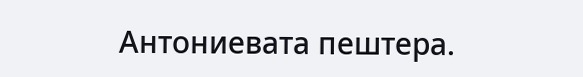Антониевата пештера.